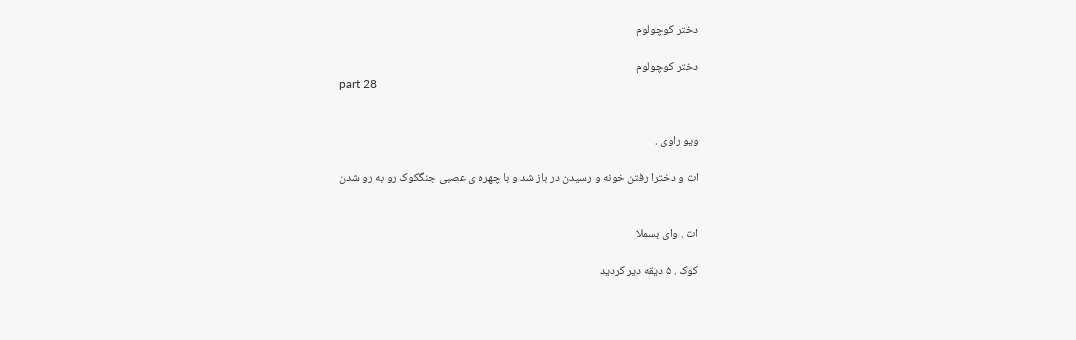دختر کوچولوم

دختر کوچولوم
part 28


ویو راوی .

ات و دخترا رفتن خونه و رسیدن در باز شد و با چهره ی عصبی جنگکوک رو به رو شدن


ات . وای بسملا

کوک . ۵ دیقه دیر کردید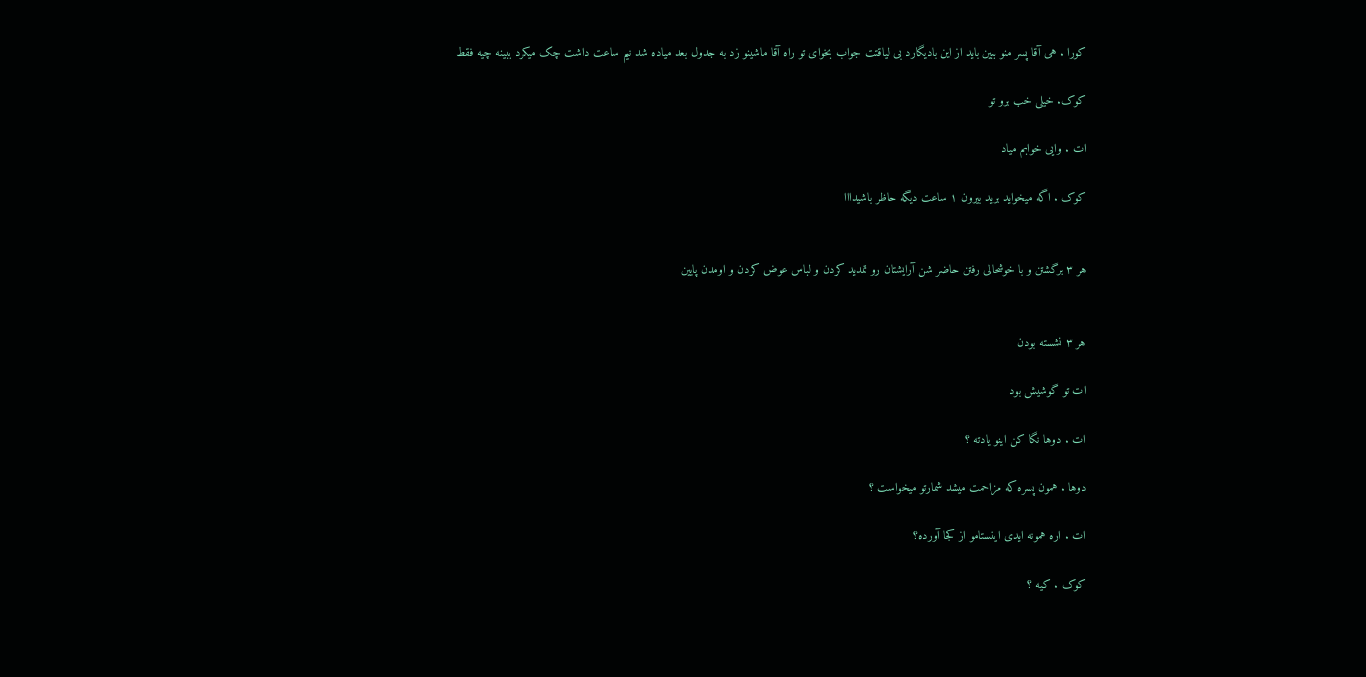کورا . هی آقا پسر منو ببین باید از این بادیگارد بی لیاقتت جواب بخوای تو راه آقا ماشینو زد به جدول بعد میاده شد نیم ساعت داشت چک میکرد ببینه چیه فقط

کوک. خیلی خب برو تو

ات . وایی خوابم میاد

کوک . اگه میخواید برید بیرون ۱ ساعت دیگه حاظر باشیدااا


هر ۳ برگشتن و با خوشحالی رفتن حاضر شن آرایشتان رو تمدید کردن و لباس عوض کردن و اومدن پایین


هر ۳ نشسته بودن

ات تو گوشیش بود

ات . دوها نگا کن اینو یادته ؟

دوها . همون پسره که مزاحمت میشد شمارتو میخواست ؟

ات . اره همونه ایدی اینستامو از کجا آورده؟

کوک . کیه ؟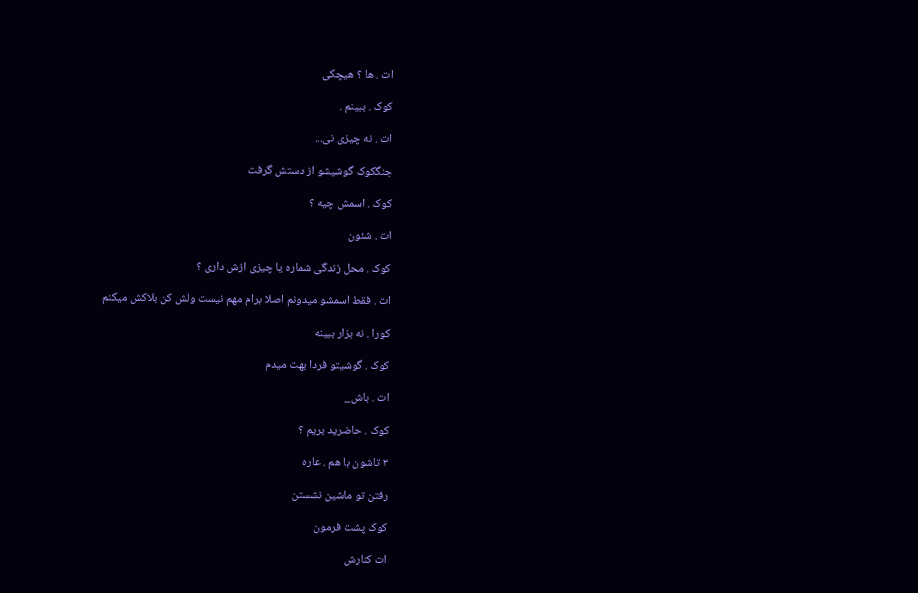ات . ها ؟ هیچکی

کوک . ببینم .

ات . نه چیزی نی...

جنگکوک گوشیشو از دستش گرفت

کوک . اسمش چیه ؟

ات . شئون

کوک . محل زندگی شماره یا چیزی ازش داری ؟

ات . فقط اسمشو میدونم اصلا برام مهم نیست ولش کن بلاکش میکنم

کورا . نه بزار ببینه

کوک ‌. گوشیتو فردا بهت میدم

ات . باش_

کوک . حاضرید بریم ؟

۳ تاشون با هم . عاره

رفتن تو ماشین نشستن

کوک پشت فرمون

ات کنارش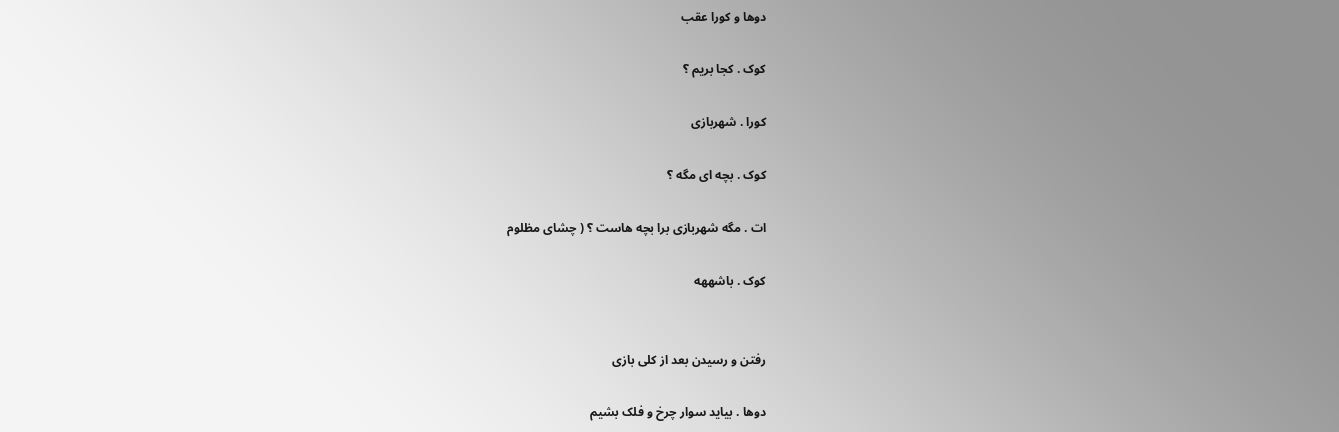دوها و کورا عقب

کوک . کجا بریم ؟

کورا . شهربازی

کوک . بچه ای مگه ؟

ات . مگه شهربازی برا بچه هاست ؟ ( چشای مظلوم

کوک . باشههه


رفتن و رسیدن بعد از کلی بازی

دوها . بیاید سوار چرخ و فلک بشیم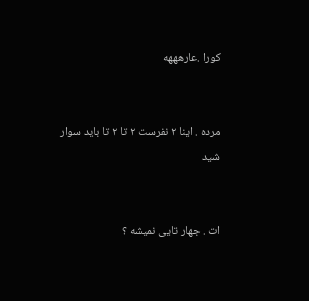کورا .عارهههه


مرده . اینا ۲ نفرست ۲ تا ۲ تا باید سوار شید


ات . جهار تایی نمیشه ؟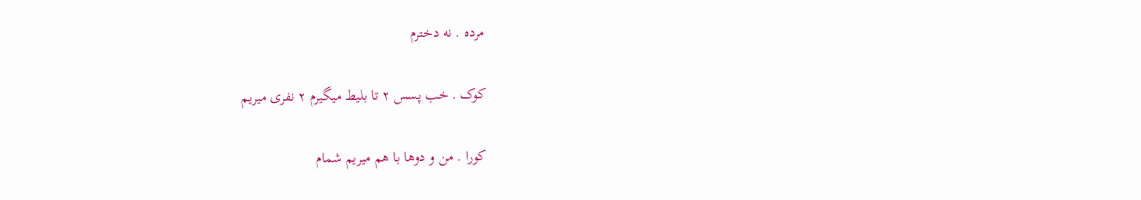مرده . نه دخترم

کوک . خب پسس ۲ تا بلیط میگیرم ۲ نفری میریم

کورا . من و دوها با هم میریم شمام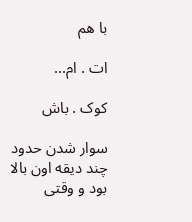با هم

ات . ام...

کوک . باش

سوار شدن حدود چند دیقه اون بالا بود و وقتی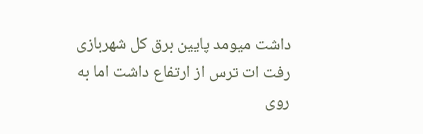داشت میومد پایین برق کل شهربازی رفت ات ترس از ارتفاع داشت اما به روی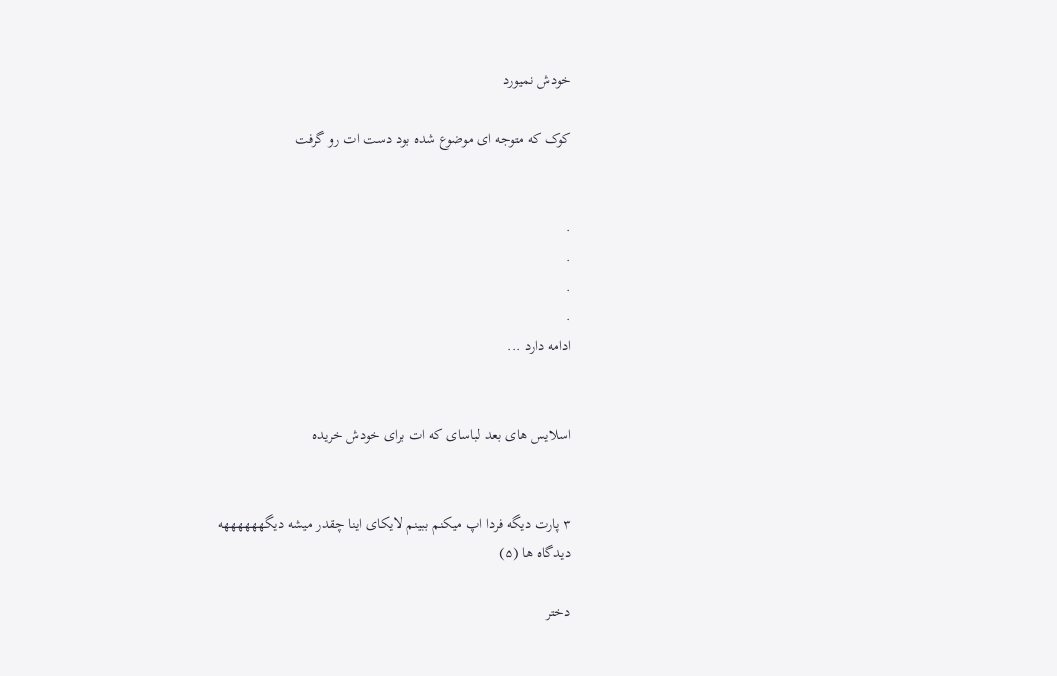خودش نمیورد

کوک که متوجه ای موضوع شده بود دست ات رو گرفت


.
.
.
.
ادامه دارد ...


اسلایس های بعد لباسای که ات برای خودش خریده


۳ پارت دیگه فردا اپ میکنم ببینم لایکای اینا چقدر میشه دیگههههههه
دیدگاه ها (۵)

دختر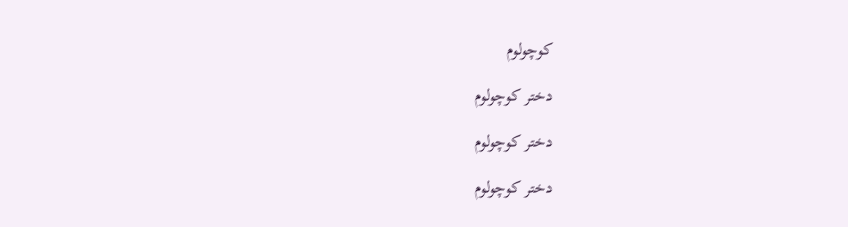کوچولوم

دختر کوچولوم

دختر کوچولوم

دختر کوچولوم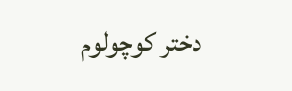دختر کوچولوم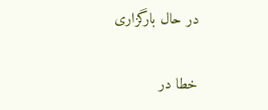در حال بارگزاری

خطا در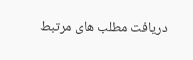دریافت مطلب های مرتبط